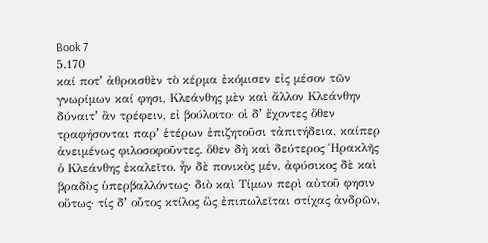Book 7
5.170
καί ποτʼ ἀθροισθὲν τὸ κέρμα ἐκόμισεν εἰς μέσον τῶν γνωρίμων καί φησι, Κλεάνθης μὲν καὶ ἄλλον Κλεάνθην δύναιτʼ ἂν τρέφειν, εἰ βούλοιτο· οἱ δʼ ἔχοντες ὅθεν τραφήσονται παρʼ ἑτέρων ἐπιζητοῦσι τἀπιτήδεια, καίπερ ἀνειμένως φιλοσοφοῦντες. ὅθεν δὴ καὶ δεύτερος Ἡρακλῆς ὁ Κλεάνθης ἐκαλεῖτο. ἦν δὲ πονικὸς μέν, ἀφύσικος δὲ καὶ βραδὺς ὑπερβαλλόντως· διὸ καὶ Τίμων περὶ αὐτοῦ φησιν οὕτως· τίς δʼ οὗτος κτίλος ὣς ἐπιπωλεῖται στίχας ἀνδρῶν,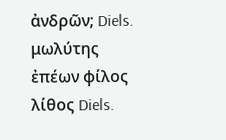ἀνδρῶν; Diels. μωλύτης ἐπέων φίλος λίθος Diels.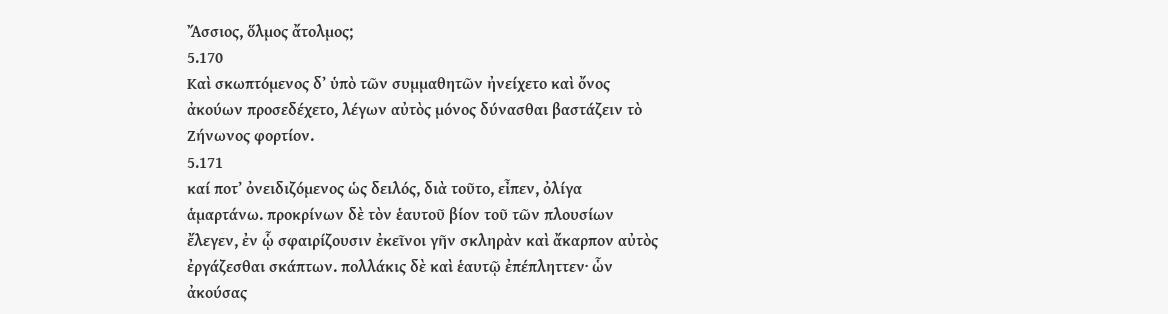Ἄσσιος, ὅλμος ἄτολμος;
5.170
Καὶ σκωπτόμενος δʼ ὑπὸ τῶν συμμαθητῶν ἠνείχετο καὶ ὄνος ἀκούων προσεδέχετο, λέγων αὐτὸς μόνος δύνασθαι βαστάζειν τὸ Ζήνωνος φορτίον.
5.171
καί ποτʼ ὀνειδιζόμενος ὡς δειλός, διὰ τοῦτο, εἶπεν, ὀλίγα ἁμαρτάνω. προκρίνων δὲ τὸν ἑαυτοῦ βίον τοῦ τῶν πλουσίων ἔλεγεν, ἐν ᾧ σφαιρίζουσιν ἐκεῖνοι γῆν σκληρὰν καὶ ἄκαρπον αὐτὸς ἐργάζεσθαι σκάπτων. πολλάκις δὲ καὶ ἑαυτῷ ἐπέπληττεν· ὧν ἀκούσας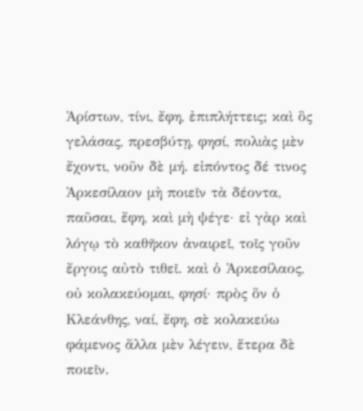Ἀρίστων, τίνι, ἔφη, ἐπιπλήττεις; καὶ ὃς γελάσας, πρεσβύτῃ, φησί, πολιὰς μὲν ἔχοντι, νοῦν δὲ μή. εἰπόντος δέ τινος Ἀρκεσίλαον μὴ ποιεῖν τὰ δέοντα, παῦσαι, ἔφη, καὶ μὴ ψέγε· εἰ γὰρ καὶ λόγῳ τὸ καθῆκον ἀναιρεῖ, τοῖς γοῦν ἔργοις αὐτὸ τιθεῖ. καὶ ὁ Ἀρκεσίλαος, οὐ κολακεύομαι, φησί· πρὸς ὃν ὁ Κλεάνθης, ναί, ἔφη, σὲ κολακεύω φάμενος ἄλλα μὲν λέγειν, ἕτερα δὲ ποιεῖν.